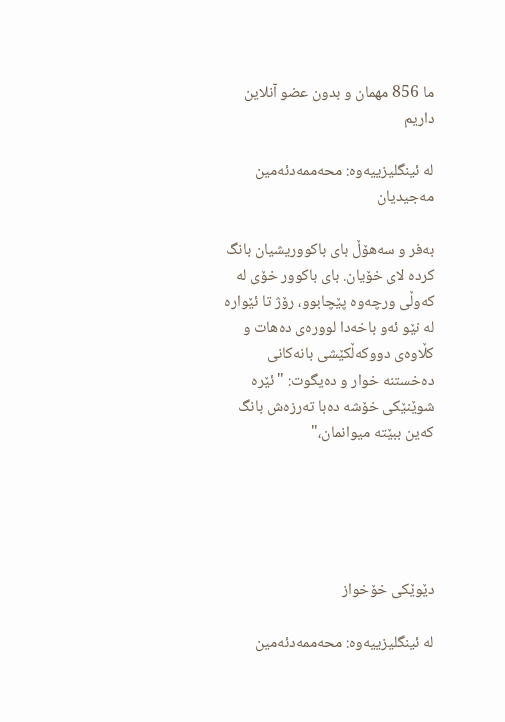ما 856 مهمان و بدون عضو آنلاین داریم

لە ئینگلیزییەوە: محەممەدئەمین مەجیدیان

بەفر و سەهۆڵ بای باکووریشیان بانگ کردە لای خۆیان. بای باکوور خۆی لە کەوڵی ورچەوە پێچابوو، رۆژ تا ئێوارە لە نێو ئەو باخەدا لوورەی دەهات و کڵاوەی دووکەڵکێشی بانەکانی دەخستنە خوار و دەیگوت: "ئێرە شوێنێکی خۆشە دەبا تەرزەش بانگ کەین ببێتە میوانمان،"





دێوێکی خۆخواز

لە ئینگلیزییەوە: محەممەدئەمین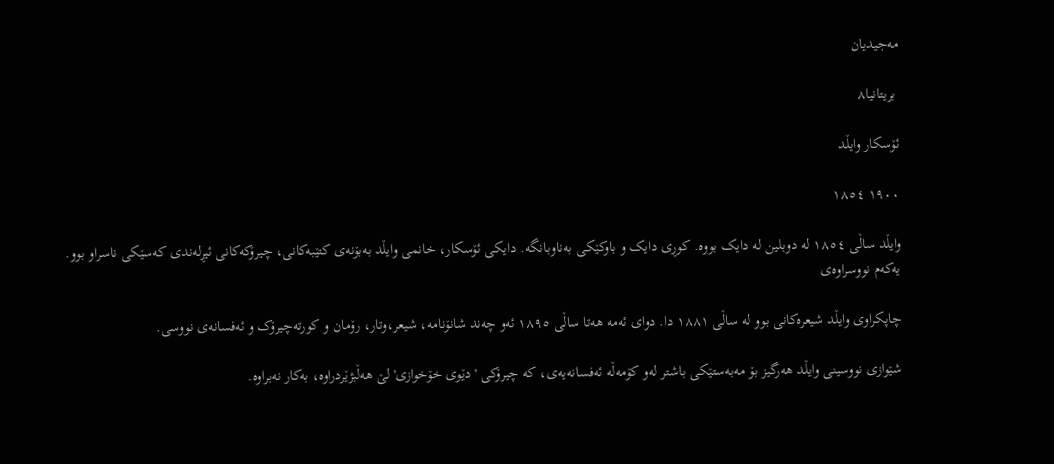مەجیدیان

 بریتانیا٨

ئۆسکار وایڵد

١٩٠٠ ١٨٥٤

وایڵد ساڵی ١٨٥٤ لە دوبلین لە دایک بووە. کوڕی دایک و باوکێکی بەناوبانگە. دایکی ئۆسکار، خانمی وایڵد بەبۆنەی کتێبەکانی، چیرۆکەکانی ئیڕلەندی کەسێکی ناسراو بوو. یەکەم نووسراوەی

چاپکراوی وایڵد شیعرەکانی بوو لە ساڵی ١٨٨١ دا. دوای ئەمە هەتا ساڵی ١٨٩٥ ئەو چەند شانۆنامە، شیعر،وتار، رۆمان و کورتەچیرۆک و ئەفسانەی نووسی.

شێوازی نووسینی وایڵد هەرگیز بۆ مەبەستێکی باشتر لەو کۆمەڵە ئەفسانەیەی، کە چیرۆکی ' دێوی خۆخوازی' لێ هەڵبژێردراوە، بەکار نەبراوە.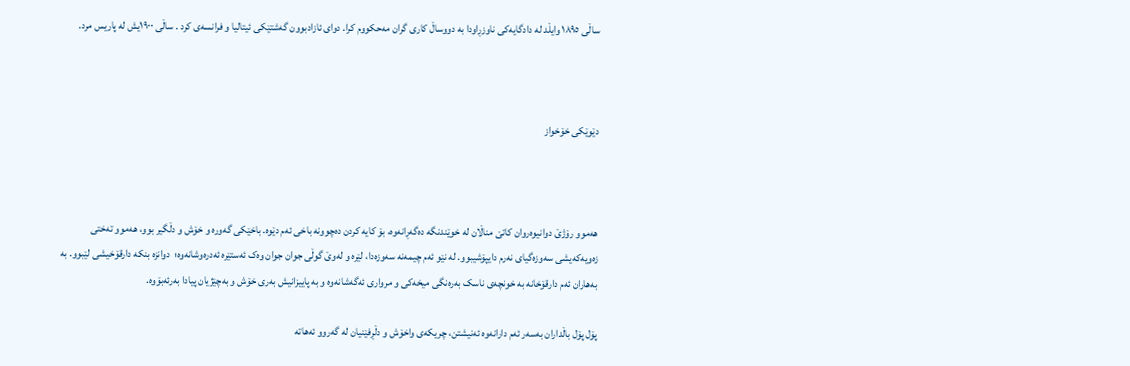ساڵی ١٨٩٥ وایڵد لە دادگایەکی ناوزڕاودا بە دووساڵ کاری گران مەحکووم کرا. دوای ئازادبوون گەشتێکی ئیتالیا و فرانسەی کرد . ساڵی ١٩٠٠یش لە پاریس مرد.



دێوێکی خۆخواز



هەموو رۆژێ دوانیوەروان کاتێ مناڵان لە خوێندنگە دەگەڕانەوە، بۆ کایە کردن دەچوونە باخی ئەم دێوە. باخێکی گەورە و خۆش و دڵگیر بوو، هەموو تەختی زەویەکەیشی سەوزەگیای نەرم دایپۆشیبوو. لە نێو ئەم چیمەنە سەوزەدا، لێرە و لەوێ گوڵی جوان جوان وەک ئەستێرە ئەدرەوشانەوە؛  دوانزە بنکە دارقۆخیشی لێبوو. بە بەهاران ئەم دارقۆخانە بە خونچەی ناسک بەرەنگی میخەکی و مرواری ئەگەشانەوە و بە پاییزانیش بەری خۆش و بەچێژیان پیادا بەرئەبۆوە.

پۆل پۆل باڵداران بەسەر ئەم دارانەوە ئەنیشتن، چریکەی واخۆش و دڵڕفێنیان لە گەروو ئەهاتە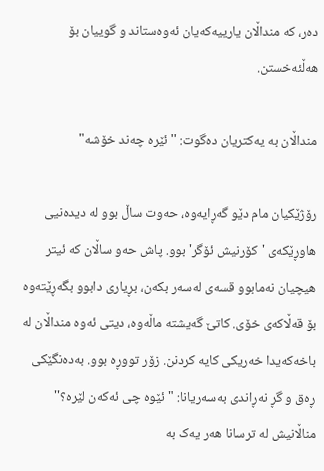دەر، کە منداڵان یارییەکەیان ئەوەستاند و گوییان بۆ هەڵئەخستن.

منداڵان بە یەکتریان دەگوت: ''ئێرە چەند خۆشە"

رۆژێکیان مام دێو گەڕایەوە، حەوت ساڵ بوو لە دیدەنیی هاوڕێکەی 'کۆرنیش ئۆگر' بوو. پاش حەو ساڵان کە ئیتر هیچیان نەمابوو قسەی لەسەر بکەن، بڕیاری دابوو بگەڕێتەوە بۆ قەڵاکەی خۆی. کاتێ گەیشتە ماڵەوە، دیتی ئەوە منداڵان لە باخەکەیدا خەریکی کایە کردنن. زۆر تووڕە بوو. بەدەنگێکی ڕەق و گڕ نەڕاندی بەسەریانا: "ئێوە چی ئەکەن لێرە؟'' مناڵانیش لە ترسانا هەر یەک بە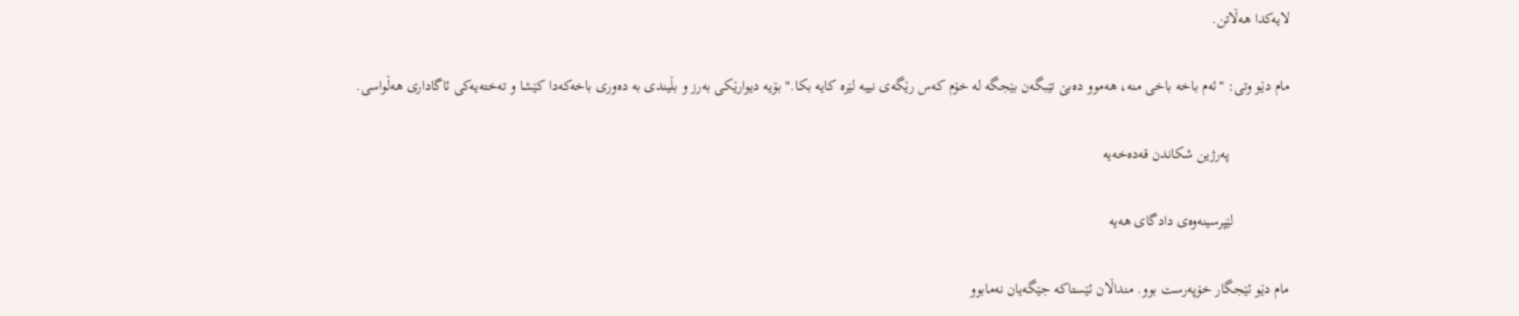لایەکدا هەڵاتن.

مام دێو وتی: "ئەم باخە باخی منە، هەموو دەبێ تێبگەن بێجگە لە خۆم کەس رێگەی نییە لێرە کایە بکا." بۆیە دیوارێکی بەرز و بڵیندی بە دەوری باخەکەدا کێشا و تەختەیەکی ئاگاداری هەڵواسی.

                پەرژین شکاندن قەدەخەیە

               لێپرسینەوەی دادگای هەیە

مام دێو ئێجگار خۆپەرست بوو. منداڵان ئێستاکە جێگەیان نەمابوو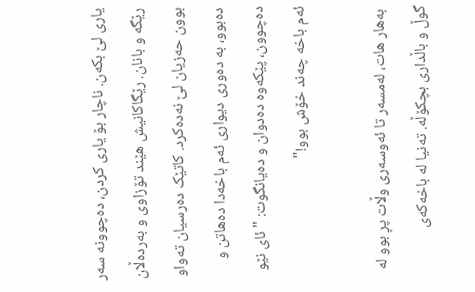یاری لێ بکەن. ناچار بۆ یاری کردن، دەچوونە سەر رێگە و بانان. رێگاکانیش هێند تۆزاوی و بەردەڵان بوون حەزیان لێ نەدەکرد. کاتێک دەرسیان تەواو دەبوو، بە دەوری دیواری ئەم باخەدا دەهاتن و دەچوون، پێکەوە دەدوان و دەیانگوت: " ئای نێو ئەم باخە چەند خۆش بوو!"

 بەهار هات، لەمسەر تا ئەوسەری وڵات پڕ بوو لە گوڵ و باڵداری بچکۆڵە. تەنیا لە باخەکەی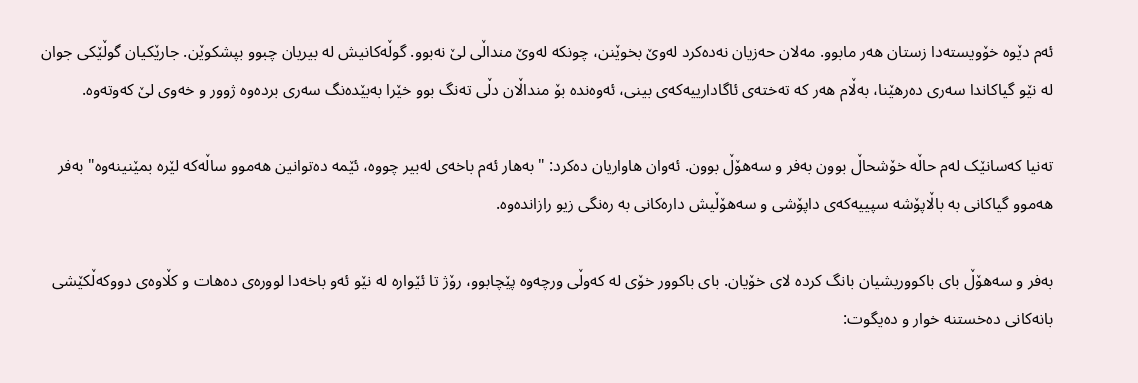ئەم دێوە خۆویستەدا زستان هەر مابوو. مەلان حەزیان نەدەکرد لەوێ بخوێنن، چونکە لەوێ منداڵی لێ نەبوو. گوڵەکانیش لە بیریان چبوو بپشکوێن. جارێکیان گوڵێکی جوان لە نێو گیاکاندا سەری دەرهێنا، بەڵام هەر کە تەختەی ئاگادارییەکەی بینی، ئەوەندە بۆ منداڵان دڵی تەنگ بوو خێرا بەبێدەنگ سەری بردەوە ژوور و خەوی لێ کەوتەوە.

تەنیا کەسانێک لەم حاڵە خۆشحاڵ بوون بەفر و سەهۆڵ بوون. ئەوان هاواریان دەکرد: "بەهار ئەم باخەی لەبیر چووە، ئێمە دەتوانین هەموو ساڵەکە لێرە بمێنینەوە" بەفر هەموو گیاکانی بە باڵاپۆشە سپییەکەی داپۆشی و سەهۆڵیش دارەکانی بە رەنگی زیو رازاندەوە.

بەفر و سەهۆڵ بای باکووریشیان بانگ کردە لای خۆیان. بای باکوور خۆی لە کەوڵی ورچەوە پێچابوو، رۆژ تا ئێوارە لە نێو ئەو باخەدا لوورەی دەهات و کڵاوەی دووکەڵکێشی بانەکانی دەخستنە خوار و دەیگوت: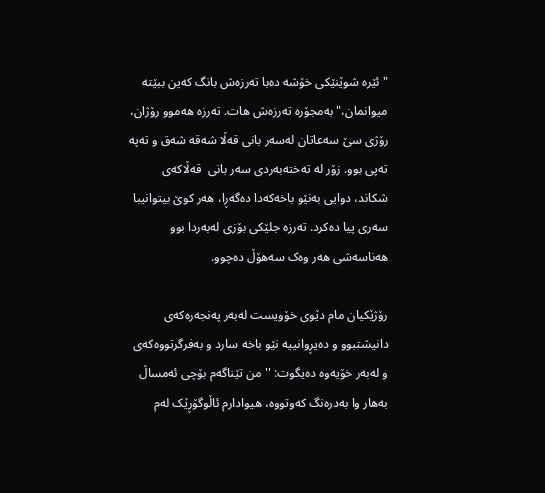"ئێرە شوێنێکی خۆشە دەبا تەرزەش بانگ کەین ببێتە میوانمان،" بەمجۆرە تەرزەش هات. تەرزە هەموو رۆژان، رۆژی سێ سەعاتان لەسەر بانی قەڵا شەقە شەق و تەپە تەپی بوو. زۆر لە تەختەبەردی سەر بانی  قەڵاکەی شکاند، دوایی بەنێو باخەکەدا دەگەڕا، هەر کوێ بیتوانیبا سەری پیا دەکرد. تەرزە جلێکی بۆزی لەبەردا بوو هەناسەشی هەر وەک سەهۆڵ دەچوو.

رۆژێکیان مام دێوی خۆویست لەبەر پەنجەرەکەی دانیشتبوو و دەیڕوانییە نێو باخە سارد و بەفرگرتووەکەی و لەبەر خۆیەوە دەیگوت: ''من تێناگەم بۆچی ئەمساڵ بەهار وا بەدرەنگ کەوتووە، هیوادارم ئاڵوگۆڕێک لەم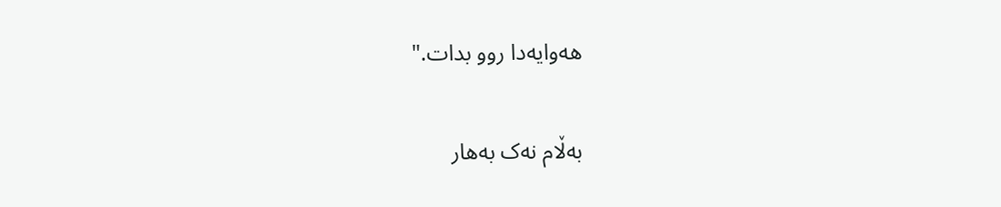هەوایەدا روو بدات."

بەڵام نەک بەهار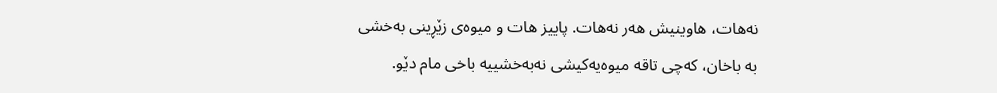نەهات، هاوینیش هەر نەهات. پاییز هات و میوەی زێڕینی بەخشی بە باخان، کەچی تاقە میوەیەکیشی نەبەخشییە باخی مام دێو.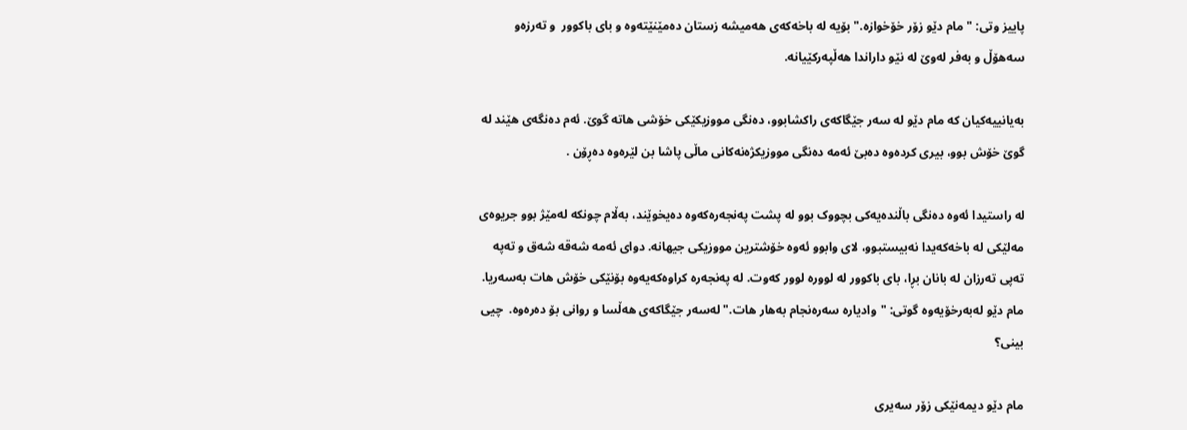پاییز وتی: "مام دێو زۆر خۆخوازە." بۆیە لە باخەکەی هەمیشە زستان دەمێنێتەوە و بای باکوور  و تەرزەو سەهۆڵ و بەفر لەوێ لە نێو داراندا هەڵپەرکێیانە.

بەیانییەکیان کە مام دێو لە سەر جێگاکەی راکشابوو، دەنگی مووزیکێکی خۆشی هاتە گوێ. ئەم دەنگەی هێند لە گوێ خۆش بوو، بیری کردەوە دەبێ ئەمە دەنگی مووزیکژەنەکانی ماڵی پاشا بن لێرەوە دەڕۆن .

لە راستیدا ئەوە دەنگی باڵندەیەکی بچووک بوو لە پشت پەنجەرەکەوە دەیخوێند، بەڵام چونکە لەمێژ بوو جریوەی مەلێکی لە باخەکەیدا نەبیستبوو، لای وابوو ئەوە خۆشترین مووزیکی جیهانە. دوای ئەمە شەقە شەق و تەپە تەپی تەرزان لە بانان بڕا، بای باکوور لە لوورە لوور کەوت. لە پەنجەرە کراوەکەیەوە بۆنێکی خۆش هات بەسەریا. مام دێو لەبەرخۆیەوە گوتی: "وادیارە سەرەنجام بەهار هات." لەسەر جێگاکەی هەڵسا و روانی بۆ دەرەوە.  چیی بینی؟

مام دێو دیمەنێکی زۆر سەیری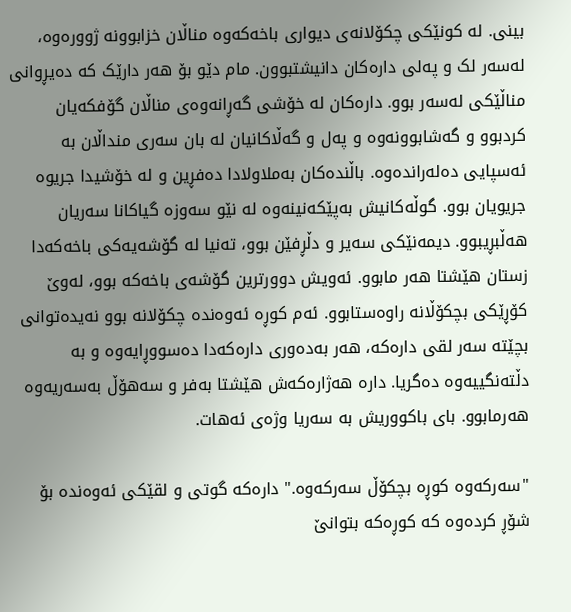بینی. لە کونێکی چکۆلانەی دیواری باخەکەوە مناڵان خزابوونە ژوورەوە، لەسەر لک و پەلی دارەکان دانیشتبوون. مام دێو بۆ هەر دارێک کە دەیڕوانی مناڵێکی لەسەر بوو. دارەکان لە خۆشی گەڕانەوەی مناڵان گۆفکەیان کردبوو و گەشابوونەوە و پەل و گەڵاکانیان لە بان سەری منداڵان بە ئەسپایی دەلەراندەوە. باڵندەکان بەملاولادا دەفڕین و لە خۆشیدا جریوە جریویان بوو. گوڵەکانیش بەپێکەنینەوە لە نێو سەوزە گیاکانا سەریان هەڵبڕیبوو. دیمەنێکی سەیر و دڵڕفێن بوو، تەنیا لە گۆشەیەکی باخەکەدا زستان هێشتا هەر مابوو. ئەویش دوورترین گۆشەی باخەکە بوو، لەوێ کۆڕێکی بچکۆڵانە راوەستابوو. ئەم کوڕە ئەوەندە چکۆلانە بوو نەیدەتوانی بچێتە سەر لقی دارەکە، هەر بەدەوری دارەکەدا دەسووڕایەوە و بە دڵتەنگییەوە دەگریا. دارە هەژارەکەش هێشتا بەفر و سەهۆڵ بەسەریەوە هەرمابوو. بای باکووریش بە سەریا وژەی ئەهات.

"سەرکەوە کوڕە بچکۆڵ سەرکەوە." دارەکە گوتی و لقێکی ئەوەندە بۆ شۆڕ کردەوە کە کوڕەکە بتوانێ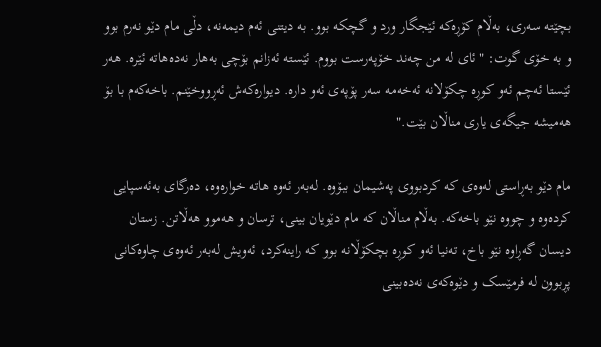بچێتە سەری، بەڵام کۆڕەکە ئێجگار ورد و گچکە بوو. بە دیتنی ئەم دیمەنە، دڵی مام دێو نەرم بوو و بە خۆی گوت: "ئای لە من چەند خۆپەرست بووم. ئێستە ئەزانم بۆچی بەهار نەدەهاتە ئێرە. هەر ئێستا ئەچم ئەو کوڕە چکۆلانە ئەخەمە سەر پۆپەی ئەو دارە. دیوارەکەش ئەڕووخێنم. باخەکەم با بۆ هەمیشە جیگەی یاری مناڵان بێت."

مام دێو بەڕاستی لەوەی کە کردبووی پەشیمان ببۆوە. لەبەر ئەوە هاتە خوارەوە، دەرگای بەئەسپایی کردەوە و چووە نێو باخەکە. بەڵام مناڵان کە مام دێویان بینی، ترسان و هەموو هەڵاتن. زستان دیسان گەڕاوە نێو باخ، تەنیا ئەو کوڕە بچکۆڵانە بوو کە راینەکرد، ئەویش لەبەر ئەوەی چاوەکانی پڕبوون لە فرمێسک و دێوەکەی نەدەبینی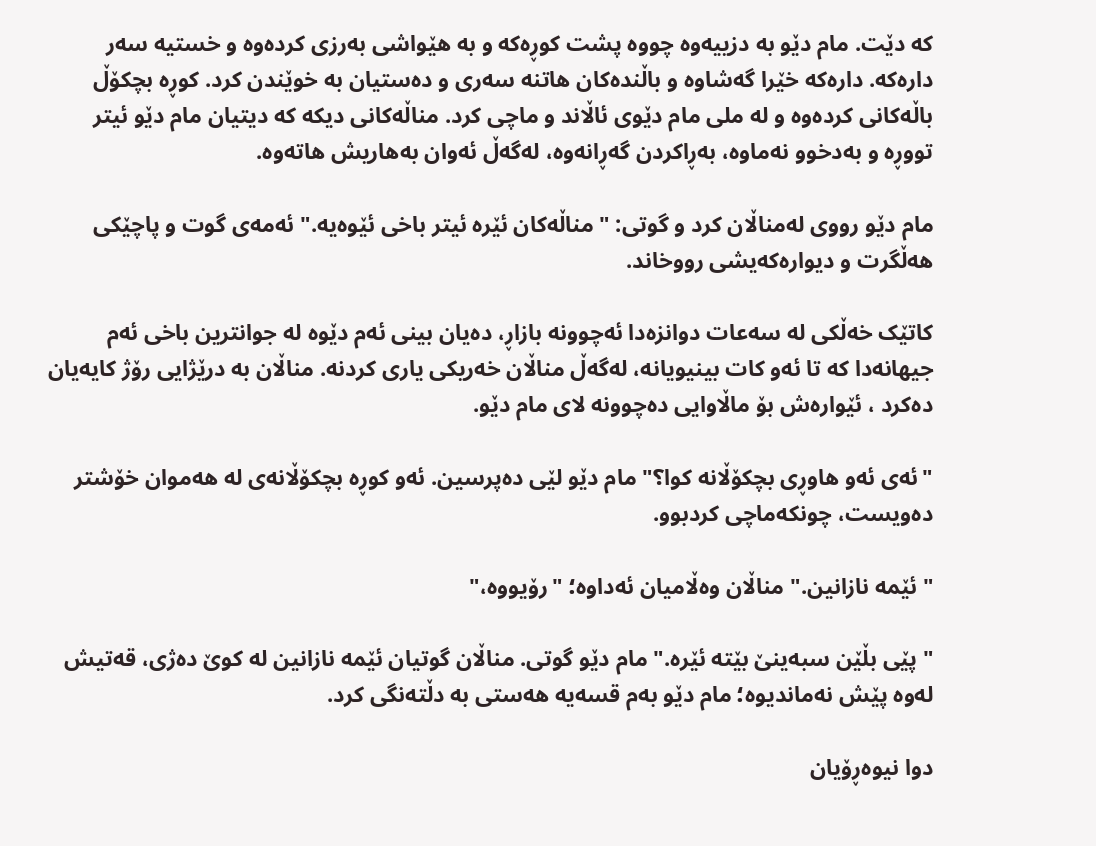کە دێت. مام دێو بە دزییەوە چووە پشت کوڕەکە و بە هێواشی بەرزی کردەوە و خستیە سەر دارەکە. دارەکە خێرا گەشاوە و باڵندەکان هاتنە سەری و دەستیان بە خوێندن کرد. کوڕە بچکۆڵ باڵەکانی کردەوە و لە ملی مام دێوی ئاڵاند و ماچی کرد. مناڵەکانی دیکە کە دیتیان مام دێو ئیتر تووڕە و بەدخوو نەماوە، بەڕاکردن گەڕانەوە، لەگەڵ ئەوان بەهاریش هاتەوە.

مام دێو رووی لەمناڵان کرد و گوتی: "مناڵەکان ئێرە ئیتر باخی ئێوەیە." ئەمەی گوت و پاچێکی هەڵگرت و دیوارەکەیشی رووخاند.

کاتێک خەڵکی لە سەعات دوانزەدا ئەچوونە بازاڕ، دەیان بینی ئەم دێوە لە جوانترین باخی ئەم جیهانەدا کە تا ئەو کات بینیویانە، لەگەڵ مناڵان خەریکی یاری کردنە. مناڵان بە درێژایی رۆژ کایەیان دەکرد ، ئێوارەش بۆ ماڵاوایی دەچوونە لای مام دێو.

"ئەی ئەو هاوڕی بچکۆڵانە کوا؟" مام دێو لێی دەپرسین. ئەو کوڕە بچکۆڵانەی لە هەموان خۆشتر دەویست، چونکەماچی کردبوو.

" ئێمە نازانین." مناڵان وەڵامیان ئەداوە؛ "رۆیووە،"

" پێی بڵێن سبەینێ بێتە ئێرە." مام دێو گوتی. مناڵان گوتیان ئێمە نازانین لە کوێ دەژی، قەتیش لەوە پێش نەماندیوە؛ مام دێو بەم قسەیە هەستی بە دڵتەنگی کرد.

دوا نیوەڕۆیان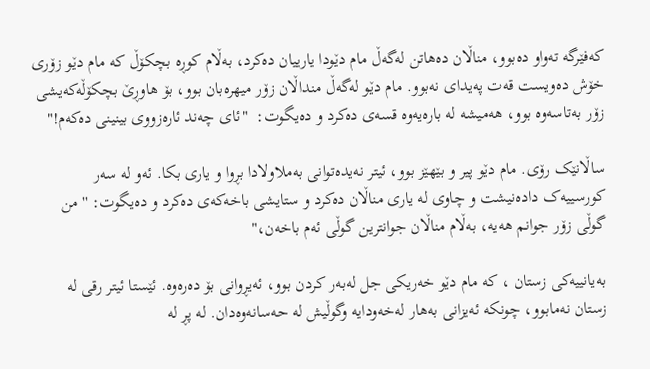کەفێرگە تەواو دەبوو، مناڵان دەهاتن لەگەڵ مام دێودا یارییان دەکرد، بەڵام کوڕە بچکۆڵ کە مام دێو زۆری خۆش دەویست قەت پەیدای نەبوو. مام دێو لەگەڵ منداڵان زۆر میهرەبان بوو، بۆ هاوڕێ بچکۆڵەکەیشی زۆر بەتاسەوە بوو، هەمیشە لە بارەیەوە قسەی دەکرد و دەیگوت:  "ئای چەند ئارەزووی بینینی دەکەم!"

ساڵانێک رۆی. مام دێو پیر و بێهێز بوو، ئیتر نەیدەتوانی بەملاولادا بڕوا و یاری بکا. ئەو لە سەر کورسییەک دادەنیشت و چاوی لە یاری مناڵان دەکرد و ستایشی باخەکەی دەکرد و دەیگوت: '' من گوڵی زۆر جوانم هەیە، بەڵام مناڵان جوانترین گوڵی ئەم باخەن،"

بەیانییەکی زستان ، کە مام دێو خەریکی جل لەبەر کردن بوو، ئەیڕوانی بۆ دەرەوە. ئێستا ئیتر رقی لە زستان نەمابوو، چونکە ئەیزانی بەهار لەخەودایە وگوڵیش لە حەسانەوەدان. لە پڕ لە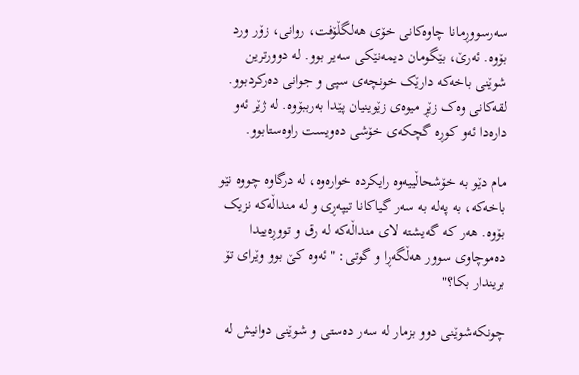سەرسووڕمانا چاوەکانی خۆی هەلگڵۆفت، روانی، زۆر ورد بۆوە. ئەرێ، بێگومان دیمەنێکی سەیر بوو. لە دوورترین شوێنی باخەکە دارێک خونچەی سپی و جوانی دەرکردبوو. لقەکانی وەک زێڕ میوەی زێوینیان پێدا بەرببۆوە. لە ژێر ئەو دارەدا ئەو کوڕە گچکەی خۆشی دەویست راوەستابوو.

مام دێو بە خۆشحاڵییەوە رایکردە خوارەوە، لە درگاوە چووە نێو باخەکە، بە پەلە بە سەر گیاکانا تیپەڕی و لە منداڵەکە نزیک بۆوە. هەر کە گەیشتە لای منداڵەکە لە رق و تووڕەییدا دەموچاوی سوور هەڵگەڕا و گوتی: "ئەوە کێ بوو وێرای تۆ بریندار بکا؟"

چونکەشوێنی دوو بزمار لە سەر دەستی و شوێنی دوانیش لە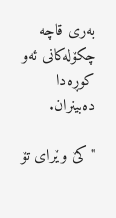بەری قاچە چکۆلەکانی ئەو کوڕەدا دەبینران.

"کێ وێرای تۆ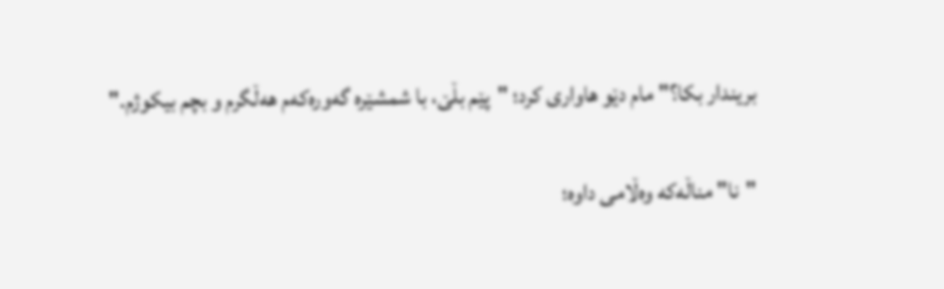بریندار بکا؟" مام دێو هاواری کرد؛ "پێم بڵێ، با شمشێرە گەورەکەم هەڵگرم و بچم بیکوژم."

"نا" مناڵەکە وەڵامی داوە؛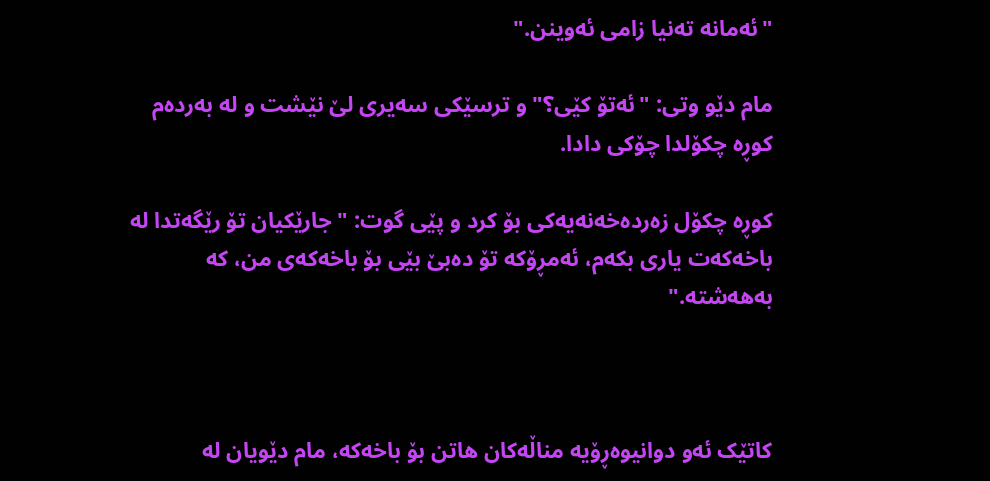"ئەمانە تەنیا زامی ئەوینن."

مام دێو وتی: "ئەتۆ کێی؟" و ترسێکی سەیری لێ نێشت و لە بەردەم کوڕە چکۆلدا چۆکی دادا.

کوڕە چکۆل زەردەخەنەیەکی بۆ کرد و پێی گوت: "جارێکیان تۆ رێگەتدا لە باخەکەت یاری بکەم، ئەمڕۆکە تۆ دەبێ بێی بۆ باخەکەی من، کە بەهەشتە."



کاتێک ئەو دوانیوەڕۆیە مناڵەکان هاتن بۆ باخەکە، مام دێویان لە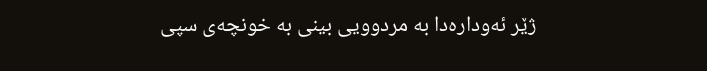ژێر ئەودارەدا بە مردوویی بینی بە خونچەی سپی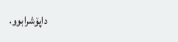داپۆشرابوو.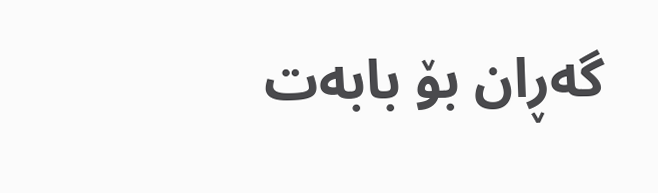گەڕان بۆ بابەت